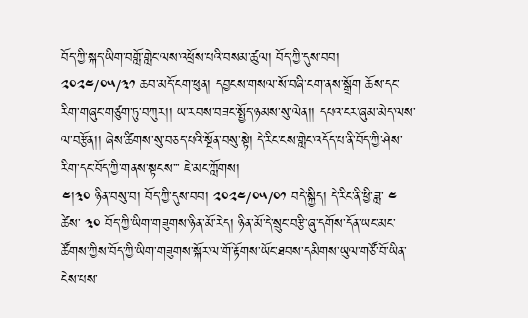བོད་ཀྱི་སྐད་ཡིག་བགློ་གླེང་ལས་འཕྲོས་པའི་བསམ་ཚུལ། བོད་ཀྱི་དུས་བབ། ༢༠༢༤/༠༥/༣༡ ཆབ་མདོ་ངག་ཕུན། དབྱངས་གསལ་སོ་བཞི་ངག་ནས་སྒྲོག ཆོས་དང་རིག་གཞུང་གཙུག་ཏུ་བཀུར།། ཡ་རབས་བཟང་སྤྱོད་ཉམས་སུ་ལེན།། དཔའ་ངར་ཞུམ་མེད་ལས་ལ་བརྩོན།། ཞེས་ཚིགས་སུ་བཅད་པའི་སྔོན་བསུ་སྟེ། དེ་རིང་ངས་གླེང་འདོད་པ་ནི་བོད་ཀྱི་ཤེས་རིག་དང་བོད་ཀྱི་གནས་སྟངས་་་ ཇེ་མང་ཀློགས།
༤།༣༠ ཉིན་བསུ་བ། བོད་ཀྱི་དུས་བབ། ༢༠༢༤/༠༥/༠༡ བདེ་སྐྱིད། དེ་རིང་ནི་ཕྱི་ཟླ་ ༤ ཚེས་ ༣༠ བོད་ཀྱི་ཡིག་གཟུགས་ཉིན་མོ་རེད། ཉིན་མོ་དེ་སྲུང་བརྩི་ཞུ་དགོས་དོན་ཡང་མང་ཚོགས་ཀྱིས་བོད་ཀྱི་ཡིག་གཟུགས་སྐོར་ལ་གོ་རྟོགས་ཡོང་ཐབས་དམིགས་ཡུལ་གཙོ་བོ་ཡིན་ངེས་པས་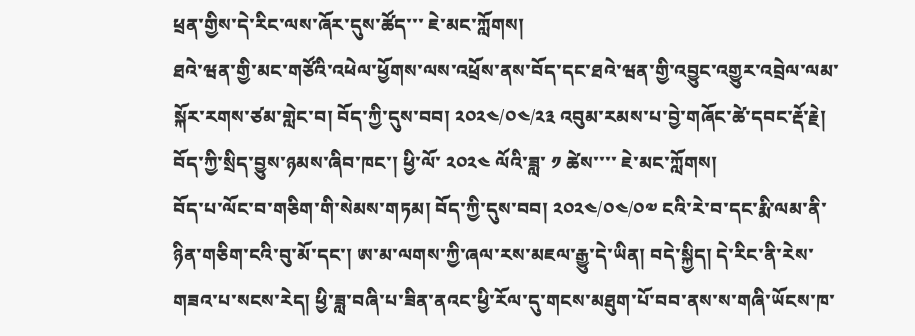ཕྲན་གྱིས་དེ་རིང་ལས་ཞོར་དུས་ཚོད་་་ ཇེ་མང་ཀློགས།
ཐའེ་ཝན་གྱི་མང་གཙོའི་འཕེལ་ཕྱོགས་ལས་འཕྲོས་ནས་བོད་དང་ཐའེ་ཝན་གྱི་འབྱུང་འགྱུར་འབྲེལ་ལམ་སྐོར་རགས་ཙམ་གླེང་བ། བོད་ཀྱི་དུས་བབ། ༢༠༢༤/༠༤/༢༣ འབུམ་རམས་པ་བྱེ་གཞོང་ཚེ་དབང་རྡོ་རྗེ། བོད་ཀྱི་སྲིད་བྱུས་ཉམས་ཞིབ་ཁང་། ཕྱི་ལོ་ ༢༠༢༤ ལོའི་ཟླ་ ༡ ཚེས་་་་ ཇེ་མང་ཀློགས།
བོད་པ་ལོང་བ་གཅིག་གི་སེམས་གཏམ། བོད་ཀྱི་དུས་བབ། ༢༠༢༤/༠༤/༠༧ ངའི་རེ་བ་དང་རྨི་ལམ་ནི་ཉིན་གཅིག་ངའི་བུ་མོ་དང་། ཨ་མ་ལགས་ཀྱི་ཞལ་རས་མཇལ་རྒྱུ་དེ་ཡིན། བདེ་སྐྱིད། དེ་རིང་ནི་རེས་གཟའ་པ་སངས་རེད། ཕྱི་ཟླ་བཞི་པ་ཟིན་ནའང་ཕྱི་རོལ་དུ་གངས་མཐུག་པོ་བབ་ནས་ས་གཞི་ཡོངས་ཁ་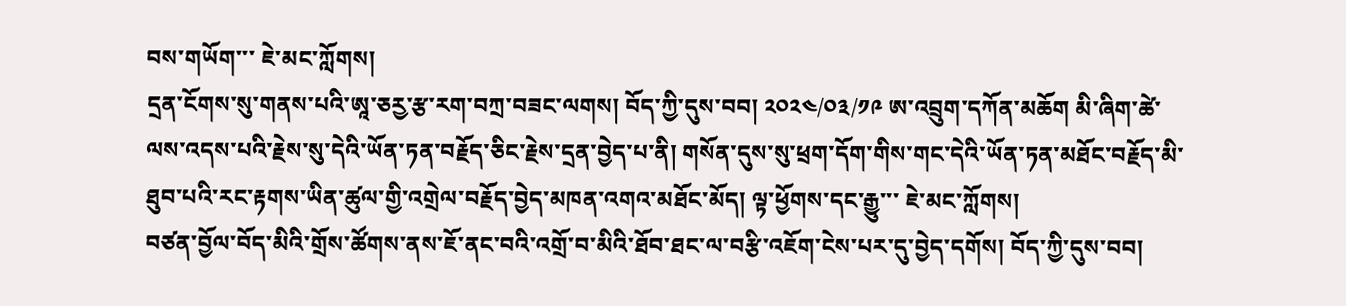བས་གཡོག་་་ ཇེ་མང་ཀློགས།
དྲན་ངོགས་སུ་གནས་པའི་ཨཱ་ཅརྱ་རྩ་རག་བཀྲ་བཟང་ལགས། བོད་ཀྱི་དུས་བབ། ༢༠༢༤/༠༣/༡༩ ཨ་འབྲུག་དཀོན་མཆོག མི་ཞིག་ཚེ་ལས་འདས་པའི་རྗེས་སུ་དེའི་ཡོན་ཏན་བརྗོད་ཅིང་རྗེས་དྲན་བྱེད་པ་ནི། གསོན་དུས་སུ་ཕྲག་དོག་གིས་གང་དེའི་ཡོན་ཏན་མཐོང་བརྗོད་མི་ཐུབ་པའི་རང་རྟགས་ཡིན་ཚུལ་གྱི་འགྲེལ་བརྗོད་བྱེད་མཁན་འགའ་མཐོང་མོད། ལྟ་ཕྱོགས་དང་རྒྱུ་་་ ཇེ་མང་ཀློགས།
བཙན་བྱོལ་བོད་མིའི་གྲོས་ཚོགས་ནས་ཇོ་ནང་བའི་འགྲོ་བ་མིའི་ཐོབ་ཐང་ལ་བརྩི་འཇོག་ངེས་པར་དུ་བྱེད་དགོས། བོད་ཀྱི་དུས་བབ།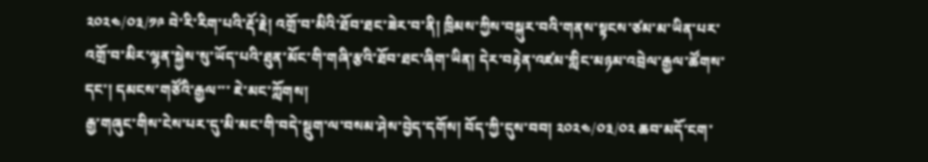༢༠༢༤/༠༣/༡༩ བེ་རི་རིག་པའི་རྡོ་རྗེ། འགྲོ་བ་མིའི་ཐོབ་ཐང་ཟེར་བ་ནི། ཁྲིམས་ཀྱིས་བསྐུར་བའི་གནས་སྟངས་ཙམ་མ་ཡིན་པར་འགྲོ་བ་མིར་ལྷན་སྐྱེས་སུ་ཡོད་པའི་ཐུན་མོང་གི་གཞི་རྩའི་ཐོབ་ཐང་ཞིག་ཡིན། དེར་བརྟེན་འཛམ་གླིང་མཉམ་འབྲེལ་རྒྱལ་ཚོགས་དང་། དམངས་གཙོའི་རྒྱལ་་་ ཇེ་མང་ཀློགས།
རྒྱ་གཞུང་གིས་ངེས་པར་དུ་མི་མང་གི་བདེ་སྡུག་ལ་བསམ་ཤེས་བྱེད་དགོས། བོད་ཀྱི་དུས་བབ། ༢༠༢༤/༠༣/༠༢ ཆབ་མདོ་ངག་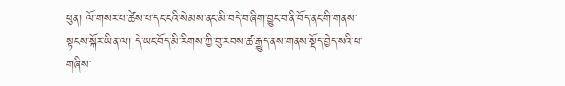ཕུན། ལོ་གསར་པ་ཚེས་པ་དང་ངའི་སེམས་ནང་མི་བདེ་བ་ཞིག་བྱུང་བ་ནི་བོད་ནང་གི་གནས་སྟངས་སྐོར་ཡིན་ལ། དེ་ཡང་བོད་མི་རིགས་ཀྱི་བུ་རབས་ཚ་རྒྱུད་ནས་གནས་སྡོད་བྱེད་སའི་ཕ་གཞིས་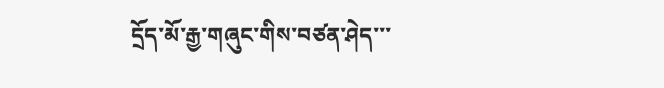དྲོད་མོ་རྒྱ་གཞུང་གིས་བཙན་ཤེད་་་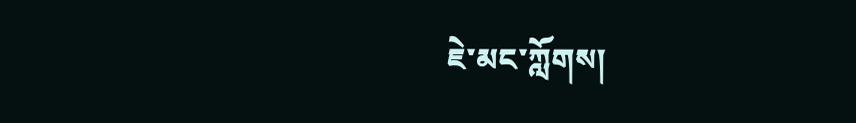ཇེ་མང་ཀློགས།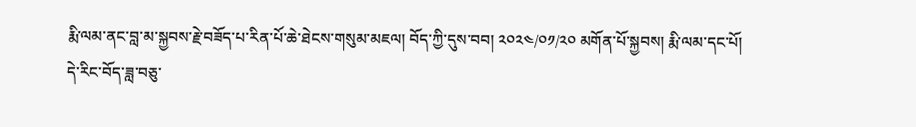རྨི་ལམ་ནང་བླ་མ་སྐྱབས་རྗེ་བཟོད་པ་རིན་པོ་ཆེ་ཐེངས་གསུམ་མཇལ། བོད་ཀྱི་དུས་བབ། ༢༠༢༤/༠༡/༢༠ མགོན་པོ་སྐྱབས། རྨི་ལམ་དང་པོ། དེ་རིང་བོད་ཟླ་བཅུ་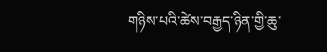གཉིས་པའི་ཚེས་བརྒྱད་ཉིན་གྱི་ཆུ་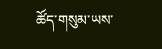ཚོད་གསུམ་ཡས་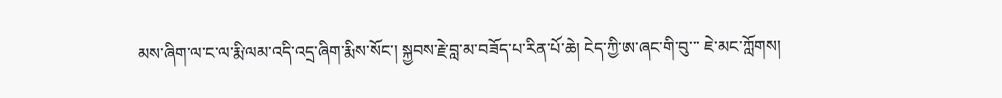མས་ཞིག་ལ་ང་ལ་རྨི་ལམ་འདི་འདྲ་ཞིག་རྨིས་སོང་། སྐྱབས་རྗེ་བླ་མ་བཟོད་པ་རིན་པོ་ཆེ། ངེད་ཀྱི་ཨ་ཞང་གི་བུ་་་ ཇེ་མང་ཀློགས།